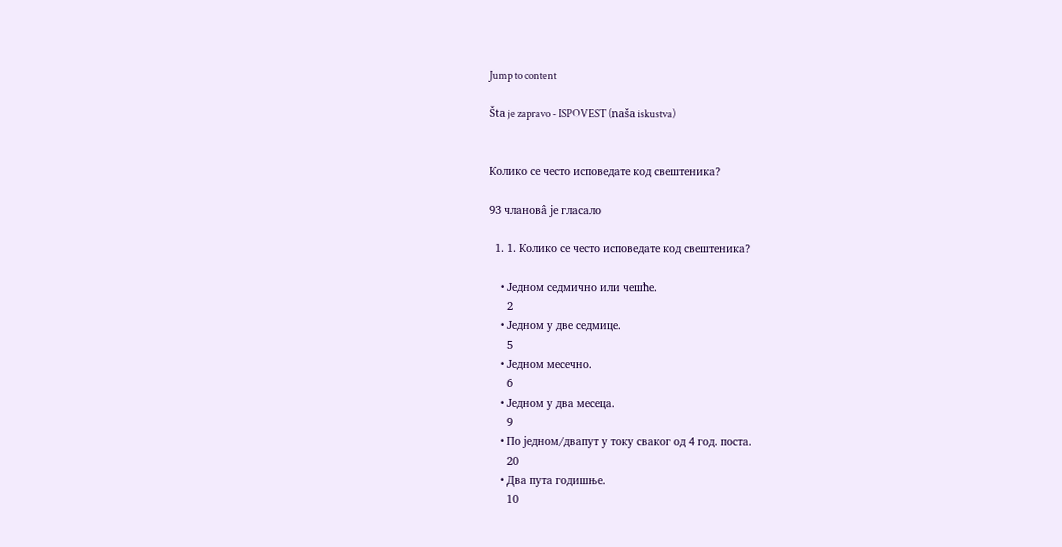Jump to content

Šta je zapravo - ISPOVEST (naša iskustva)


Колико се често исповедате код свештеника?

93 члановâ је гласало

  1. 1. Колико се често исповедате код свештеника?

    • Једном седмично или чешће.
      2
    • Једном у две седмице.
      5
    • Једном месечно.
      6
    • Једном у два месеца.
      9
    • По једном/двапут у току сваког од 4 год. поста.
      20
    • Два пута годишње.
      10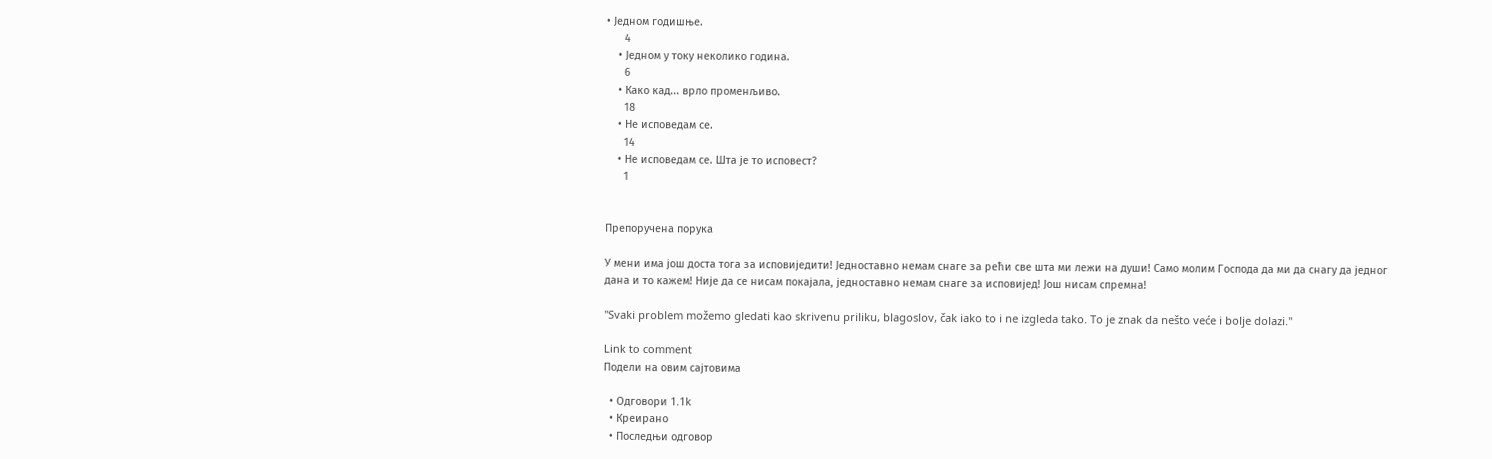• Једном годишње.
      4
    • Једном у току неколико година.
      6
    • Како кад... врло променљиво.
      18
    • Не исповедам се.
      14
    • Не исповедам се. Шта је то исповест?
      1


Препоручена порука

У мени има још доста тога за исповиједити! Једноставно немам снаге за рећи све шта ми лежи на души! Само молим Господа да ми да снагу да једног дана и то кажем! Није да се нисам покајала, једноставно немам снаге за исповијед! Још нисам спремна!

"Svaki problem možemo gledati kao skrivenu priliku, blagoslov, čak iako to i ne izgleda tako. To je znak da nešto veće i bolje dolazi."

Link to comment
Подели на овим сајтовима

  • Одговори 1.1k
  • Креирано
  • Последњи одговор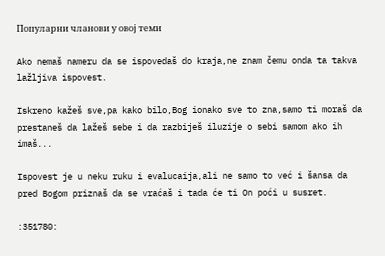Популарни чланови у овој теми

Ako nemaš nameru da se ispovedaš do kraja,ne znam čemu onda ta takva lažljiva ispovest.

Iskreno kažeš sve,pa kako bilo,Bog ionako sve to zna,samo ti moraš da prestaneš da lažeš sebe i da razbiješ iluzije o sebi samom ako ih imaš...

Ispovest je u neku ruku i evalucaija,ali ne samo to već i šansa da pred Bogom priznaš da se vraćaš i tada će ti On poći u susret.

:351780: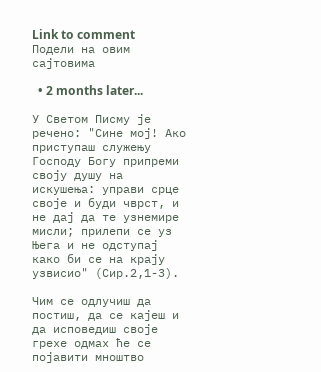Link to comment
Подели на овим сајтовима

  • 2 months later...

У Светом Писму је речено: "Сине мој! Ако приступаш служењу Господу Богу припреми своју душу на искушења: управи срце своје и буди чврст, и не дај да те узнемире мисли; прилепи се уз Њега и не одступај како би се на крају узвисио" (Сир.2,1-3).

Чим се одлучиш да постиш, да се кајеш и да исповедиш своје грехе одмах ће се појавити мноштво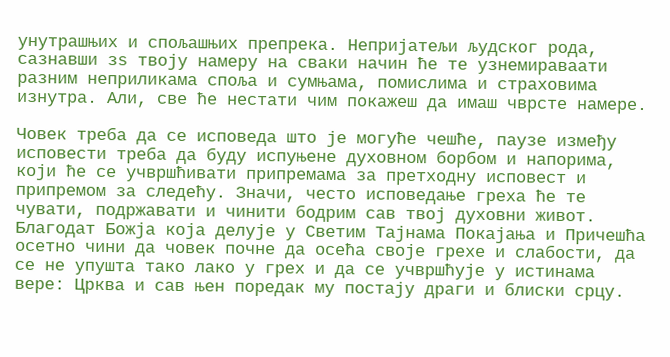унутрашњих и спољашњих препрека. Непријатељи људског рода, сазнавши зѕ твоју намеру на сваки начин ће те узнемираваати разним неприликама споља и сумњама, помислима и страховима изнутра. Али, све ће нестати чим покажеш да имаш чврсте намере.

Човек треба да се исповеда што је могуће чешће, паузе између исповести треба да буду испуњене духовном борбом и напорима, који ће се учвршћивати припремама за претходну исповест и припремом за следећу. Значи, често исповедање греха ће те чувати, подржавати и чинити бодрим сав твој духовни живот. Благодат Божја која делује у Светим Тајнама Покајања и Причешћа осетно чини да човек почне да осећа своје грехе и слабости, да се не упушта тако лако у грех и да се учвршћује у истинама вере: Црква и сав њен поредак му постају драги и блиски срцу.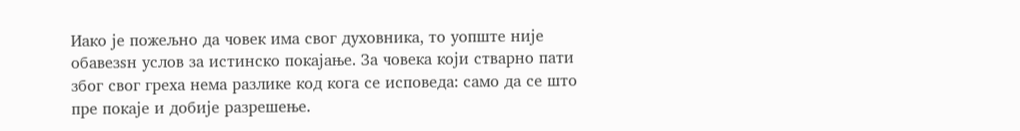Иако је пожељно да човек има свог духовника, то уопште није обавезѕн услов за истинско покајање. За човека који стварно пати због свог греха нема разлике код кога се исповеда: само да се што пре покаје и добије разрешење.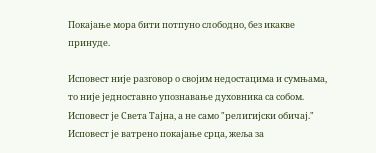Покајање мора бити потпуно слободно, без икакве принуде.

Исповест није разговор о својим недостацима и сумњама, то није једноставно упознавање духовника са собом. Исповест је Света Тајна, а не само "религијски обичај." Исповест је ватрено покајање срца, жеља за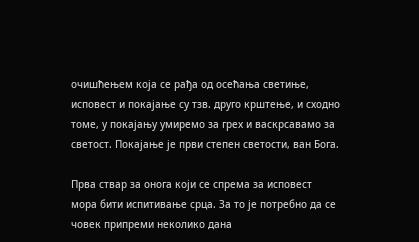очишћењем која се рађа од осећања светиње, исповест и покајање су тзв. друго крштење, и сходно томе, у покајању умиремо за грех и васкрсавамо за светост. Покајање је први степен светости, ван Бога.

Прва ствар за онога који се спрема за исповест мора бити испитивање срца. За то је потребно да се човек припреми неколико дана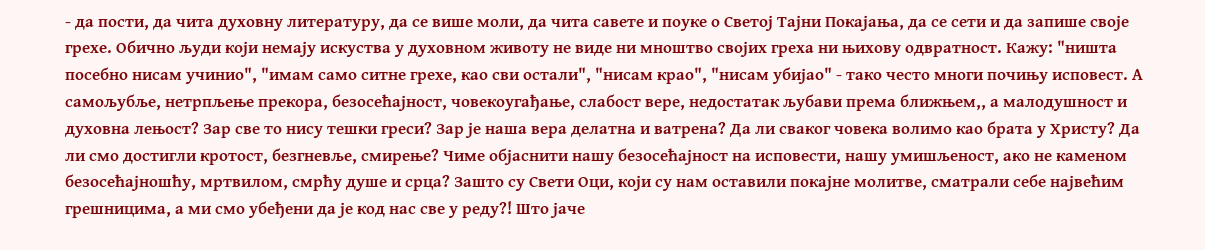- да пости, да чита духовну литературу, да се више моли, да чита савете и поуке о Светој Тајни Покајања, да се сети и да запише своје грехе. Обично људи који немају искуства у духовном животу не виде ни мноштво својих греха ни њихову одвратност. Кажу: "ништа посебно нисам учинио", "имам само ситне грехе, као сви остали", "нисам крао", "нисам убијао" - тако често многи почињу исповест. А самољубље, нетрпљење прекора, безосећајност, човекоугађање, слабост вере, недостатак љубави према ближњем,, а малодушност и духовна лењост? Зар све то нису тешки греси? Зар је наша вера делатна и ватрена? Да ли сваког човека волимо као брата у Христу? Да ли смо достигли кротост, безгневље, смирење? Чиме објаснити нашу безосећајност на исповести, нашу умишљеност, ако не каменом безосећајношћу, мртвилом, смрћу душе и срца? Зашто су Свети Оци, који су нам оставили покајне молитве, сматрали себе највећим грешницима, а ми смо убеђени да је код нас све у реду?! Што јаче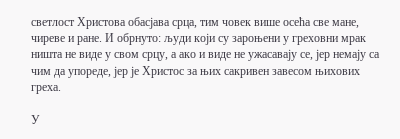светлост Христова обасјава срца, тим човек више осећа све мане, чиреве и ране. И обрнуто: људи који су зароњени у греховни мрак ништа не виде у свом срцу, а ако и виде не ужасавају се, јер немају са чим да упореде, јер је Христос за њих сакривен завесом њихових греха.

У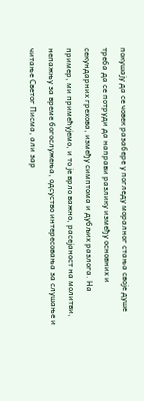покушају да се човек разабере у погледу моралног стања своје душе треба да се потруди да направи разлику између основних и секундарних грехова, између симптома и дубљих разлога. На пример, ми примећујемо, и то је врло важно, расејаност на молитви, непажњу за време богослужења, одсуство интересовања за слушање и читање Светог Писма, али зар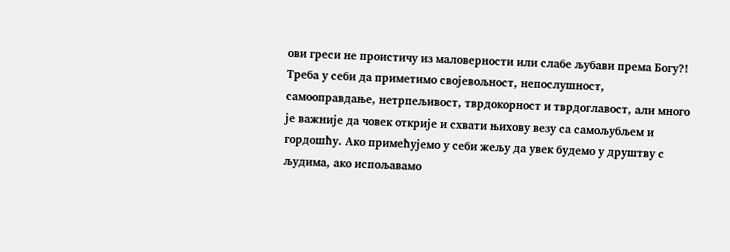ови греси не проистичу из маловерности или слабе љубави према Богу?! Треба у себи да приметимо својевољност, непослушност, самооправдање, нетрпељивост, тврдокорност и тврдоглавост, али много је важније да човек открије и схвати њихову везу са самољубљем и гордошћу. Ако примећујемо у себи жељу да увек будемо у друштву с људима, ако испољавамо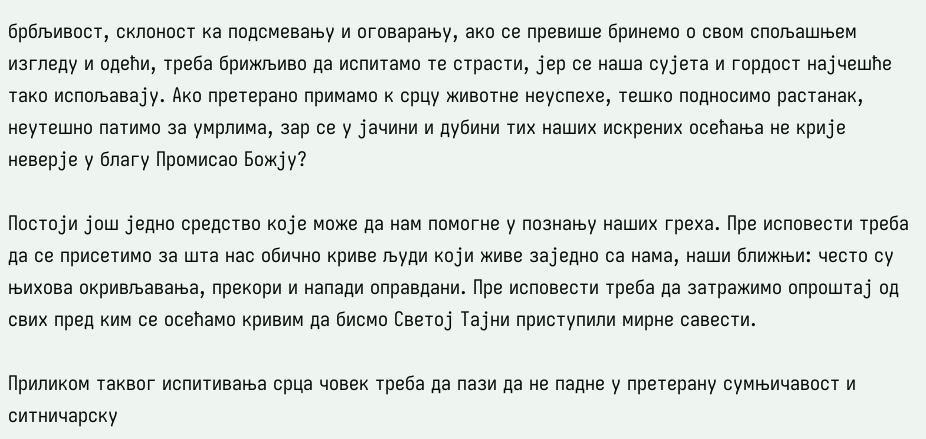брбљивост, склоност ка подсмевању и оговарању, ако се превише бринемо о свом спољашњем изгледу и одећи, треба брижљиво да испитамо те страсти, јер се наша сујета и гордост најчешће тако испољавају. Ако претерано примамо к срцу животне неуспехе, тешко подносимо растанак, неутешно патимо за умрлима, зар се у јачини и дубини тих наших искрених осећања не крије неверје у благу Промисао Божју?

Постоји још једно средство које може да нам помогне у познању наших греха. Пре исповести треба да се присетимо за шта нас обично криве људи који живе заједно са нама, наши ближњи: често су њихова окривљавања, прекори и напади оправдани. Пре исповести треба да затражимо опроштај од свих пред ким се осећамо кривим да бисмо Светој Тајни приступили мирне савести.

Приликом таквог испитивања срца човек треба да пази да не падне у претерану сумњичавост и ситничарску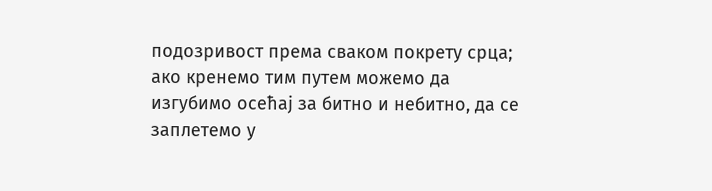подозривост према сваком покрету срца; ако кренемо тим путем можемо да изгубимо осећај за битно и небитно, да се заплетемо у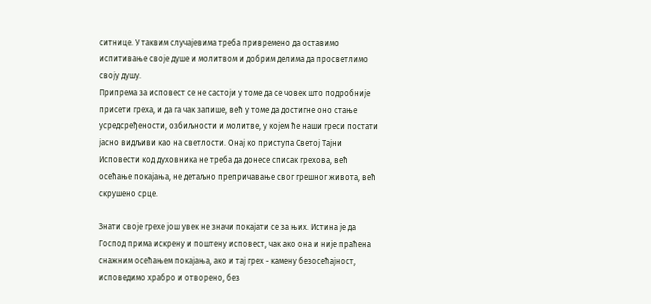ситнице. У таквим случајевима треба привремено да оставимо испитивање своје душе и молитвом и добрим делима да просветлимо своју душу.
Припрема за исповест се не састоји у томе да се човек што подробније присети греха, и да га чак запише, већ у томе да достигне оно стање усредсређености, озбиљности и молитве, у којем ће наши греси постати јасно видљиви као на светлости. Онај ко приступа Светој Тајни Исповести код духовника не треба да донесе списак грехова, већ осећање покајања, не детаљно препричавање свог грешног живота, већ скрушено срце.

Знати своје грехе још увек не значи покајати се за њих. Истина је да Господ прима искрену и поштену исповест, чак ако она и није праћена снажним осећањем покајања, ако и тај грех - камену безосећајност, исповедимо храбро и отворено, без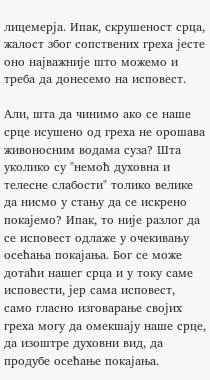лицемерја. Ипак, скрушеност срца, жалост због сопствених греха јесте оно најважније што можемо и треба да донесемо на исповест.

Али, шта да чинимо ако се наше срце исушено од греха не орошава живоносним водама суза? Шта уколико су "немоћ духовна и телесне слабости" толико велике да нисмо у стању да се искрено покајемо? Ипак, то није разлог да се исповест одлаже у очекивању осећања покајања. Бог се може дотаћи нашег срца и у току саме исповести, јер сама исповест, само гласно изговарање својих греха могу да омекшају наше срце, да изоштре духовни вид, да продубе осећање покајања.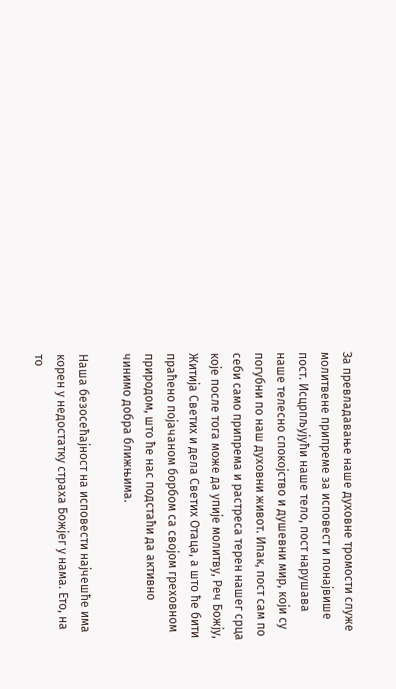За превладавање наше духовне тромости служе молитвене припреме за исповест и понајвише пост. Исцрпљујући наше тело, пост нарушава наше телесно спокојство и душевни мир, који су погубни по наш духовни живот. Ипак, пост сам по себи само припрема и растреса терен нашег срца које после тога може да упије молитву, Реч Божју, Житија Светих и дела Светих Отаца, а што ће бити праћено појачаном борбом са својом греховном природом, што ће нас подстаћи да активно чинимо добра ближњима.

Наша безосећајност на исповести најчешће има корен у недостатку страха Божјег у нама. Ето, на то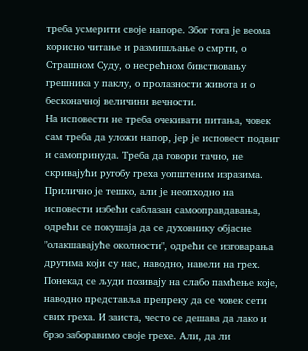треба усмерити своје напоре. Због тога је веома корисно читање и размишљање о смрти, о Страшном Суду, о несрећном бивствовању грешника у паклу, о пролазности живота и о бесконачној величини вечности.
На исповести не треба очекивати питања, човек сам треба да уложи напор, јер је исповест подвиг и самопринуда. Треба да говори тачно, не скривајући ругобу греха уопштеним изразима. Прилично је тешко, али је неопходно на исповести избећи саблазан самооправдавања, одрећи се покушаја да се духовнику објасне "олакшавајуће околности", одрећи се изговарања другима који су нас, наводно, навели на грех. Понекад се људи позивају на слабо памћење које, наводно представља препреку да се човек сети свих греха. И заиста, често се дешава да лако и брзо заборавимо своје грехе. Али, да ли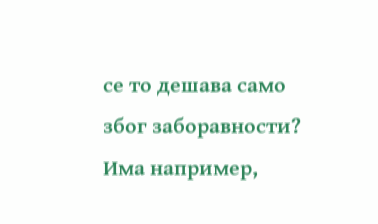се то дешава само због заборавности? Има например,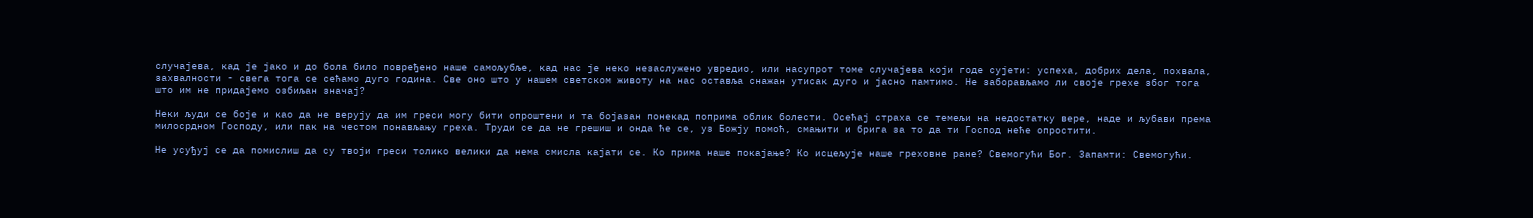случајева, кад је јако и до бола било повређено наше самољубље, кад нас је неко незаслужено увредио, или насупрот томе случајева који годе сујети: успеха, добрих дела, похвала, захвалности - свега тога се сећамо дуго година. Све оно што у нашем светском животу на нас оставља снажан утисак дуго и јасно памтимо. Не заборављамо ли своје грехе због тога што им не придајемо озбиљан значај?

Неки људи се боје и као да не верују да им греси могу бити опроштени и та бојазан понекад поприма облик болести. Осећај страха се темељи на недостатку вере, наде и љубави према милосрдном Господу, или пак на честом понављању греха. Труди се да не грешиш и онда ће се, уз Божју помоћ, смањити и брига за то да ти Господ неће опростити.

Не усуђуј се да помислиш да су твоји греси толико велики да нема смисла кајати се. Ко прима наше покајање? Ко исцељује наше греховне ране? Свемогући Бог. Запамти: Свемогући.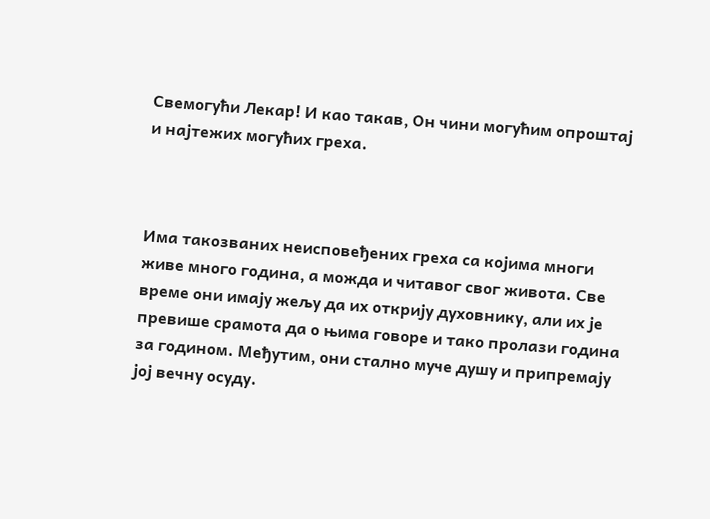Свемогући Лекар! И као такав, Он чини могућим опроштај и најтежих могућих греха.



Има такозваних неисповеђених греха са којима многи живе много година, а можда и читавог свог живота. Све време они имају жељу да их открију духовнику, али их је превише срамота да о њима говоре и тако пролази година за годином. Међутим, они стално муче душу и припремају јој вечну осуду.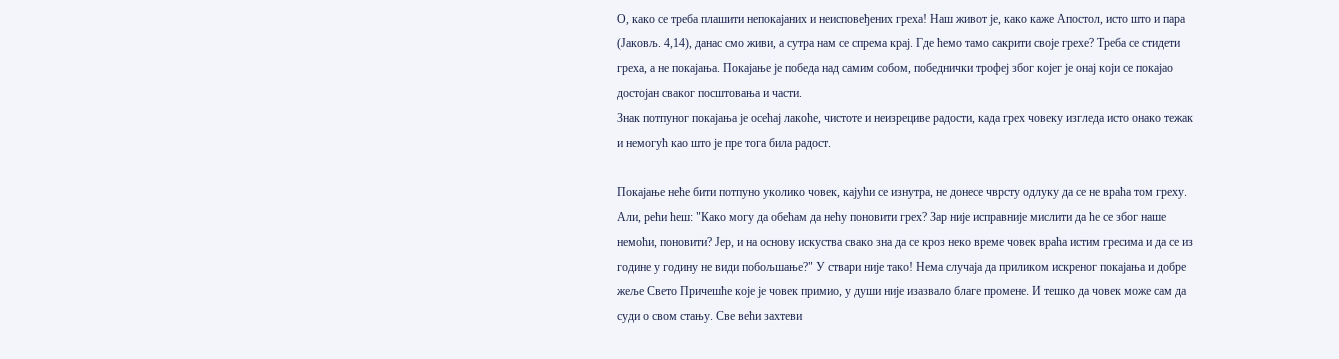О, како се треба плашити непокајаних и неисповеђених греха! Наш живот је, како каже Апостол, исто што и пара (Јаковљ. 4,14), данас смо живи, а сутра нам се спрема крај. Где ћемо тамо сакрити своје грехе? Треба се стидети греха, а не покајања. Покајање је победа над самим собом, победнички трофеј због којег је онај који се покајао достојан сваког посштовања и части.
Знак потпуног покајања је осећај лакоће, чистоте и неизрециве радости, када грех човеку изгледа исто онако тежак и немогућ као што је пре тога била радост.

Покајање неће бити потпуно уколико човек, кајући се изнутра, не донесе чврсту одлуку да се не враћа том греху. Али, рећи ћеш: "Како могу да обећам да нећу поновити грех? Зар није исправније мислити да ће се због наше немоћи, поновити? Јер, и на основу искуства свако зна да се кроз неко време човек враћа истим гресима и да се из године у годину не види побољшање?" У ствари није тако! Нема случаја да приликом искреног покајања и добре жеље Свето Причешће које је човек примио, у души није изазвало благе промене. И тешко да човек може сам да суди о свом стању. Све већи захтеви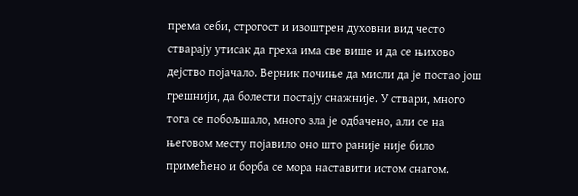према себи, строгост и изоштрен духовни вид често стварају утисак да греха има све више и да се њихово дејство појачало. Верник почиње да мисли да је постао још грешнији, да болести постају снажније. У ствари, много тога се побољшало, много зла је одбачено, али се на његовом месту појавило оно што раније није било примећено и борба се мора наставити истом снагом.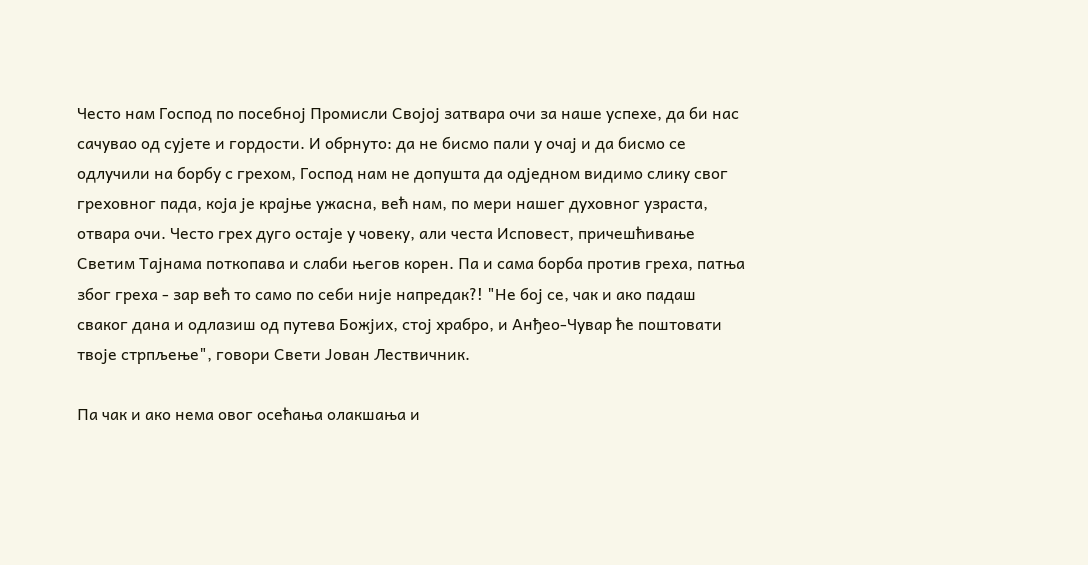Често нам Господ по посебној Промисли Својој затвара очи за наше успехе, да би нас сачувао од сујете и гордости. И обрнуто: да не бисмо пали у очај и да бисмо се одлучили на борбу с грехом, Господ нам не допушта да одједном видимо слику свог греховног пада, која је крајње ужасна, већ нам, по мери нашег духовног узраста, отвара очи. Често грех дуго остаје у човеку, али честа Исповест, причешћивање Светим Тајнама поткопава и слаби његов корен. Па и сама борба против греха, патња због греха - зар већ то само по себи није напредак?! "Не бој се, чак и ако падаш сваког дана и одлазиш од путева Божјих, стој храбро, и Анђео-Чувар ће поштовати твоје стрпљење", говори Свети Јован Лествичник.

Па чак и ако нема овог осећања олакшања и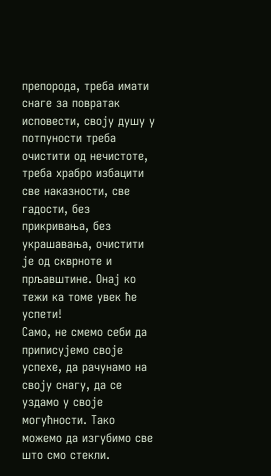препорода, треба имати снаге за повратак исповести, своју душу у потпуности треба очистити од нечистоте, треба храбро избацити све наказности, све гадости, без прикривања, без украшавања, очистити је од скврноте и прљавштине. Онај ко тежи ка томе увек ће успети!
Само, не смемо себи да приписујемо своје успехе, да рачунамо на своју снагу, да се уздамо у своје могућности. Тако можемо да изгубимо све што смо стекли.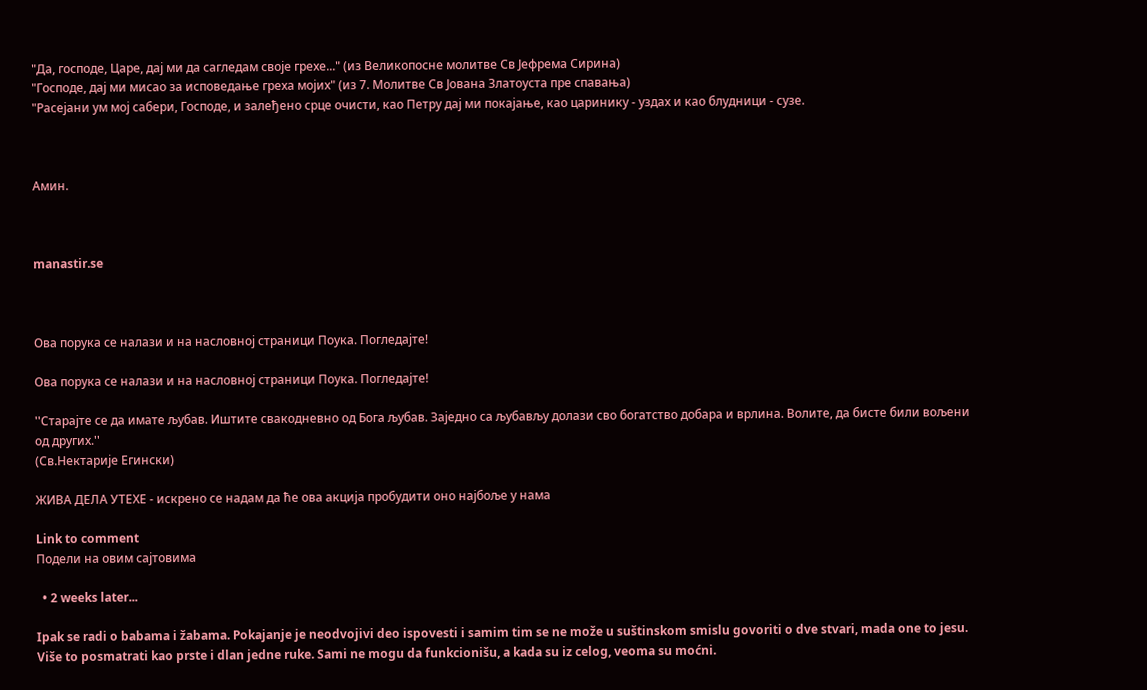"Да, господе, Царе, дај ми да сагледам своје грехе..." (из Великопосне молитве Св Јефрема Сирина)
"Господе, дај ми мисао за исповедање греха мојих" (из 7. Молитве Св Јована Златоуста пре спавања)
"Расејани ум мој сабери, Господе, и залеђено срце очисти, као Петру дај ми покајање, као царинику - уздах и као блудници - сузе.



Амин.



manastir.se



Ова порука се налази и на насловној страници Поука. Погледајте!

Ова порука се налази и на насловној страници Поука. Погледајте!

''Старајте се да имате љубав. Иштите свакодневно од Бога љубав. Заједно са љубављу долази сво богатство добара и врлина. Волите, да бисте били вољени од других.''
(Св.Нектарије Егински)

ЖИВА ДЕЛА УТЕХЕ - искрено се надам да ће ова акција пробудити оно најбоље у нама

Link to comment
Подели на овим сајтовима

  • 2 weeks later...

Ipak se radi o babama i žabama. Pokajanje je neodvojivi deo ispovesti i samim tim se ne može u suštinskom smislu govoriti o dve stvari, mada one to jesu. Više to posmatrati kao prste i dlan jedne ruke. Sami ne mogu da funkcionišu, a kada su iz celog, veoma su moćni.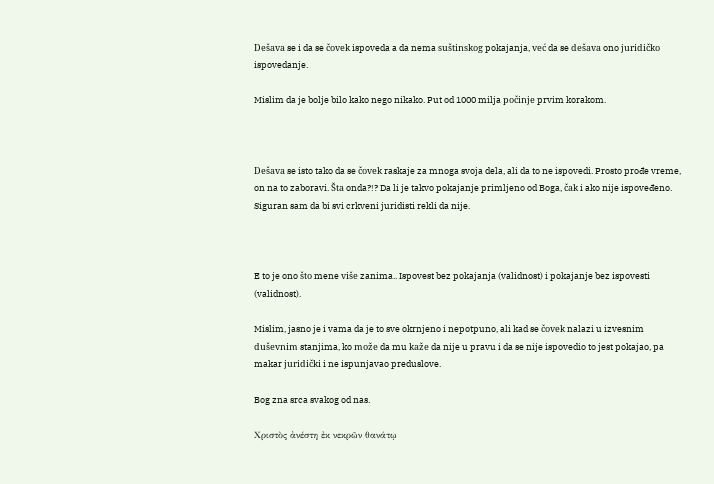Dešava se i da se čovek ispoveda a da nema suštinskog pokajanja, već da se dešava ono juridičko ispovedanje.

Mislim da je bolje bilo kako nego nikako. Put od 1000 milja počinje prvim korakom.



Dešava se isto tako da se čovek raskaje za mnoga svoja dela, ali da to ne ispovedi. Prosto prođe vreme, on na to zaboravi. Šta onda?!? Da li je takvo pokajanje primljeno od Boga, čak i ako nije ispoveđeno. Siguran sam da bi svi crkveni juridisti rekli da nije.



E to je ono što mene više zanima.. Ispovest bez pokajanja (validnost) i pokajanje bez ispovesti (validnost).

Mislim, jasno je i vama da je to sve okrnjeno i nepotpuno, ali kad se čovek nalazi u izvesnim duševnim stanjima, ko može da mu kaže da nije u pravu i da se nije ispovedio to jest pokajao, pa makar juridički i ne ispunjavao preduslove.

Bog zna srca svakog od nas.

Χριστὸς ἀνέστη ἐκ νεκρῶν θανάτῳ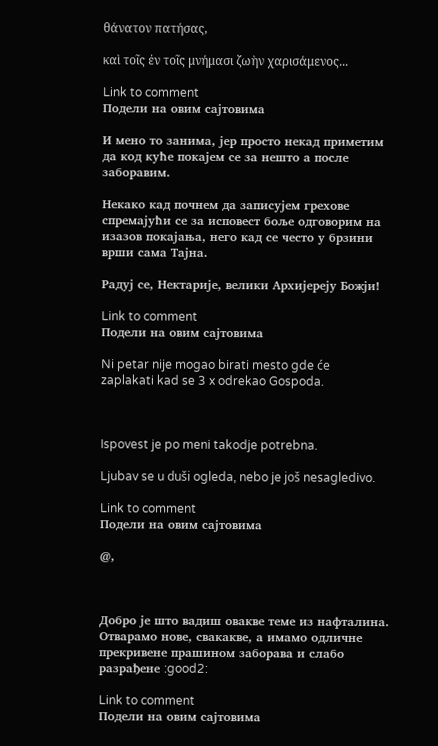θάνατον πατήσας,

καὶ τοῖς ἐν τοῖς μνήμασι ζωὴν χαρισάμενος...

Link to comment
Подели на овим сајтовима

И мено то занима, јер просто некад приметим да код куће покајем се за нешто а после заборавим.

Некако кад почнем да записујем грехове спремајући се за исповест боље одговорим на изазов покајања, него кад се често у брзини врши сама Тајна.

Радуј се, Нектарије, велики Архијереју Божји!

Link to comment
Подели на овим сајтовима

Ni petar nije mogao birati mesto gde će zaplakati kad se 3 x odrekao Gospoda.



Ispovest je po meni takodje potrebna.

Ljubav se u duši ogleda, nebo je još nesagledivo.

Link to comment
Подели на овим сајтовима

@,



Добро је што вадиш овакве теме из нафталина. Отварамо нове, свакакве, а имамо одличне прекривене прашином заборава и слабо разрађене :good2:

Link to comment
Подели на овим сајтовима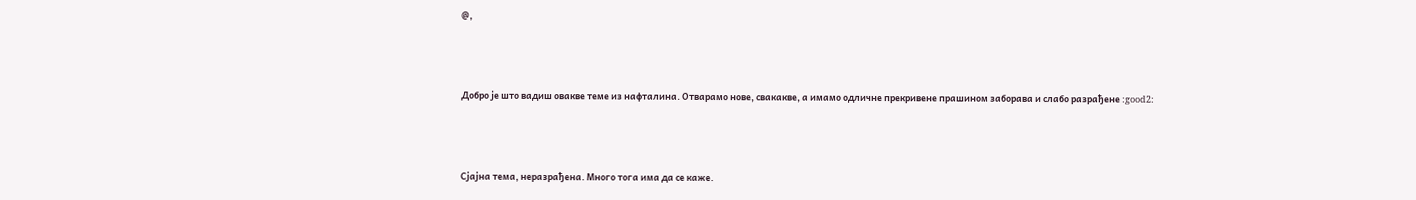@,



Добро је што вадиш овакве теме из нафталина. Отварамо нове, свакакве, а имамо одличне прекривене прашином заборава и слабо разрађене :good2:



Сјајна тема, неразрађена. Много тога има да се каже.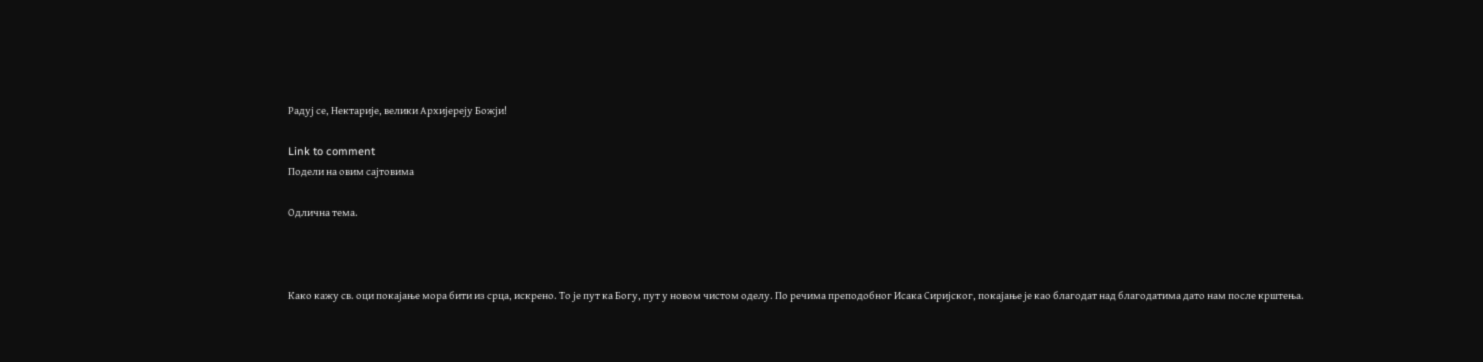Радуј се, Нектарије, велики Архијереју Божји!

Link to comment
Подели на овим сајтовима

Одлична тема.



Како кажу св. оци покајање мора бити из срца, искрено. То је пут ка Богу, пут у новом чистом оделу. По речима преподобног Исака Сиријског, покајање је као благодат над благодатима дато нам после крштења.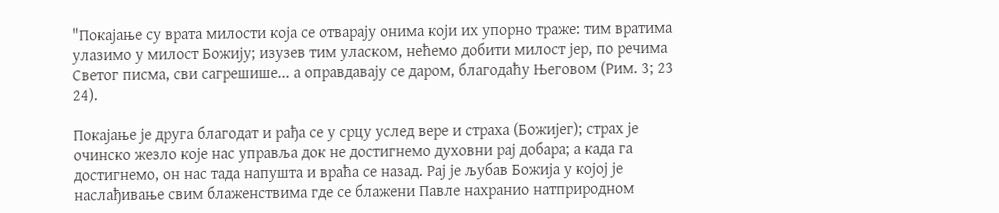"Покајање су врата милости која се отварају онима који их упорно траже: тим вратима улазимо у милост Божију; изузев тим уласком, нећемо добити милост јер, по речима Светог писма, сви сагрешише... а оправдавају се даром, благодаћу Његовом (Рим. 3; 23 24).

Покајање је друга благодат и рађа се у срцу услед вере и страха (Божијег); страх је очинско жезло које нас управља док не достигнемо духовни рај добара; а када га достигнемо, он нас тада напушта и враћа се назад. Рај је љубав Божија у којој је наслађивање свим блаженствима где се блажени Павле нахранио натприродном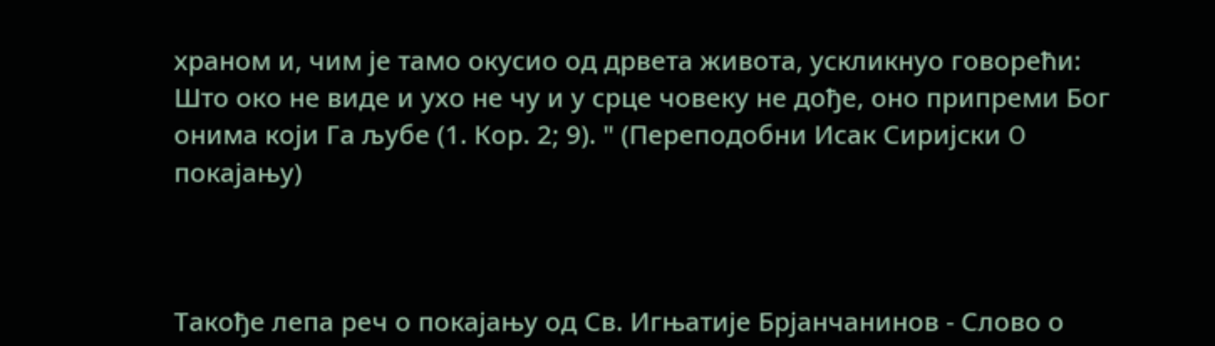храном и, чим је тамо окусио од дрвета живота, ускликнуо говорећи: Што око не виде и ухо не чу и у срце човеку не дође, оно припреми Бог онима који Га љубе (1. Кор. 2; 9). " (Переподобни Исак Сиријски O покајању)



Такође лепа реч о покајању од Св. Игњатије Брјанчанинов - Слово о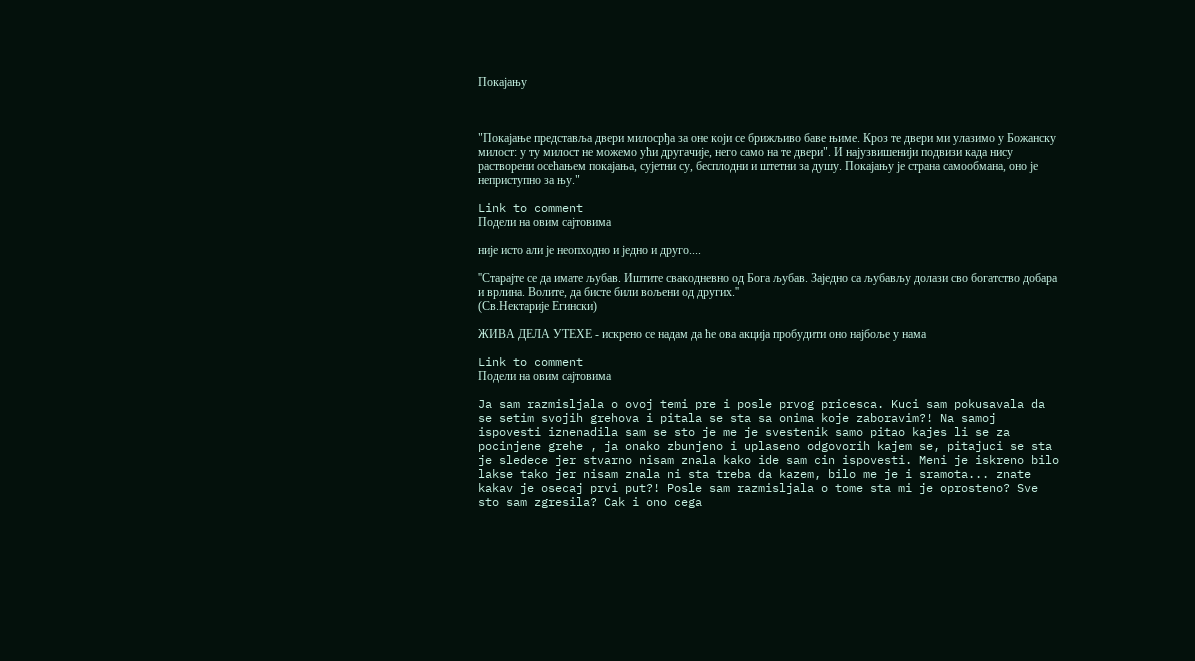Покајању



"Покајање представља двери милосрђа за оне који се брижљиво баве њиме. Кроз те двери ми улазимо у Божанску милост: у ту милост не можемо ући другачије, него само на те двери". И најузвишенији подвизи када нису растворени осећањем покајања, сујетни су, бесплодни и штетни за душу. Покајању је страна самообмана, оно је неприступно за њу."

Link to comment
Подели на овим сајтовима

није исто али је неопходно и једно и друго....

''Старајте се да имате љубав. Иштите свакодневно од Бога љубав. Заједно са љубављу долази сво богатство добара и врлина. Волите, да бисте били вољени од других.''
(Св.Нектарије Егински)

ЖИВА ДЕЛА УТЕХЕ - искрено се надам да ће ова акција пробудити оно најбоље у нама

Link to comment
Подели на овим сајтовима

Ja sam razmisljala o ovoj temi pre i posle prvog pricesca. Kuci sam pokusavala da se setim svojih grehova i pitala se sta sa onima koje zaboravim?! Na samoj ispovesti iznenadila sam se sto je me je svestenik samo pitao kajes li se za pocinjene grehe , ja onako zbunjeno i uplaseno odgovorih kajem se, pitajuci se sta je sledece jer stvarno nisam znala kako ide sam cin ispovesti. Meni je iskreno bilo lakse tako jer nisam znala ni sta treba da kazem, bilo me je i sramota... znate kakav je osecaj prvi put?! Posle sam razmisljala o tome sta mi je oprosteno? Sve sto sam zgresila? Cak i ono cega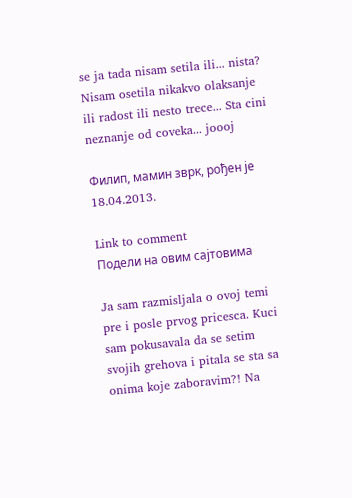se ja tada nisam setila ili... nista? Nisam osetila nikakvo olaksanje ili radost ili nesto trece... Sta cini neznanje od coveka... joooj

Филип, мамин зврк, рођен је 18.04.2013.

Link to comment
Подели на овим сајтовима

Ja sam razmisljala o ovoj temi pre i posle prvog pricesca. Kuci sam pokusavala da se setim svojih grehova i pitala se sta sa onima koje zaboravim?! Na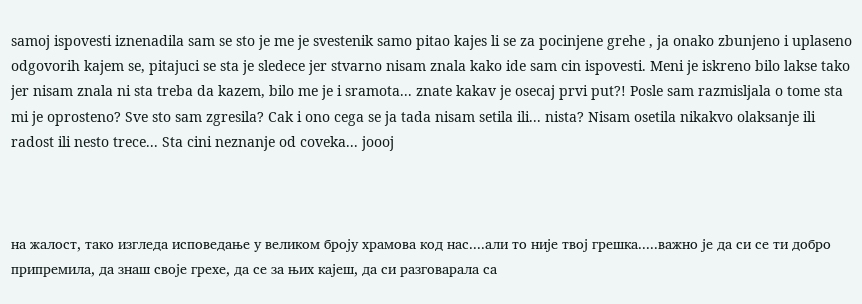samoj ispovesti iznenadila sam se sto je me je svestenik samo pitao kajes li se za pocinjene grehe , ja onako zbunjeno i uplaseno odgovorih kajem se, pitajuci se sta je sledece jer stvarno nisam znala kako ide sam cin ispovesti. Meni je iskreno bilo lakse tako jer nisam znala ni sta treba da kazem, bilo me je i sramota... znate kakav je osecaj prvi put?! Posle sam razmisljala o tome sta mi je oprosteno? Sve sto sam zgresila? Cak i ono cega se ja tada nisam setila ili... nista? Nisam osetila nikakvo olaksanje ili radost ili nesto trece... Sta cini neznanje od coveka... joooj



на жалост, тако изгледа исповедање у великом броју храмова код нас....али то није твој грешка.....важно је да си се ти добро припремила, да знаш своје грехе, да се за њих кајеш, да си разговарала са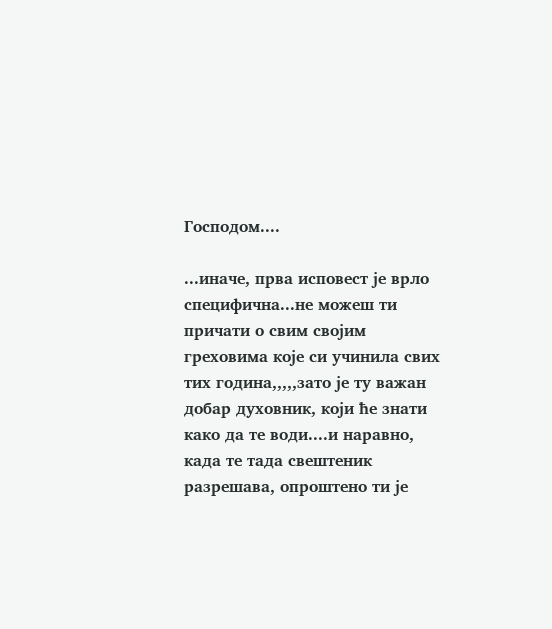Господом....

...иначе, прва исповест је врло специфична...не можеш ти причати о свим својим греховима које си учинила свих тих година,,,,,зато је ту важан добар духовник, који ће знати како да те води....и наравно, када те тада свештеник разрешава, опроштено ти је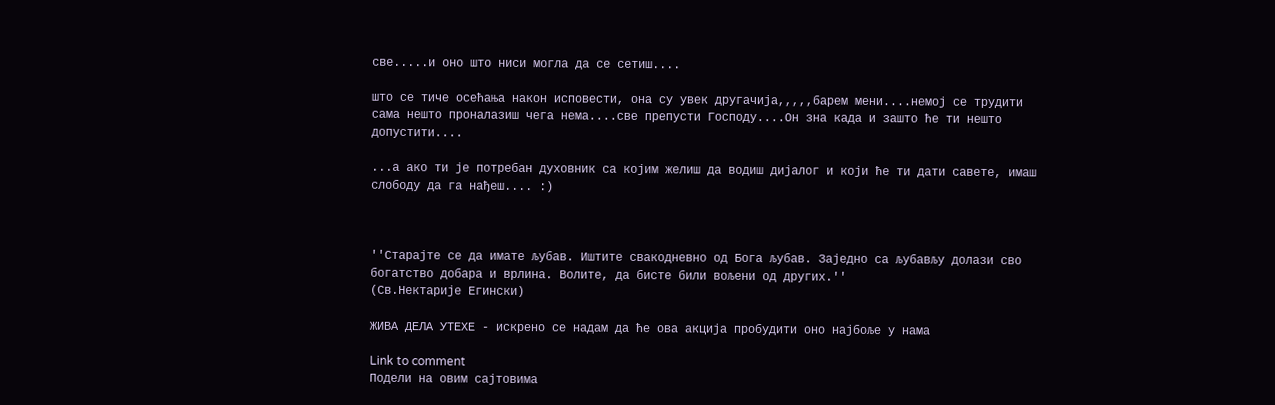све.....и оно што ниси могла да се сетиш....

што се тиче осећања након исповести, она су увек другачија,,,,,барем мени....немој се трудити сама нешто проналазиш чега нема....све препусти Господу....Он зна када и зашто ће ти нешто допустити....

...а ако ти је потребан духовник са којим желиш да водиш дијалог и који ће ти дати савете, имаш слободу да га нађеш.... :)



''Старајте се да имате љубав. Иштите свакодневно од Бога љубав. Заједно са љубављу долази сво богатство добара и врлина. Волите, да бисте били вољени од других.''
(Св.Нектарије Егински)

ЖИВА ДЕЛА УТЕХЕ - искрено се надам да ће ова акција пробудити оно најбоље у нама

Link to comment
Подели на овим сајтовима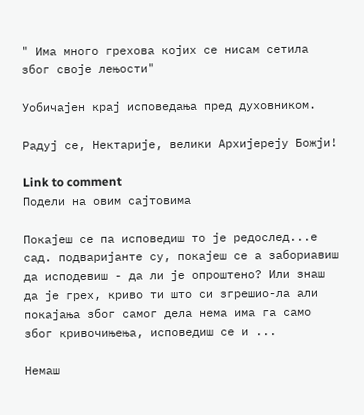" Има много грехова којих се нисам сетила због своје лењости"

Уобичајен крај исповедања пред духовником.

Радуј се, Нектарије, велики Архијереју Божји!

Link to comment
Подели на овим сајтовима

Покајеш се па исповедиш то је редослед...е сад. подваријанте су, покајеш се а забориавиш да исподевиш - да ли је опроштено? Или знаш да је грех, криво ти што си згрешио-ла али покајања због самог дела нема има га само због кривочињења, исповедиш се и ...

Немаш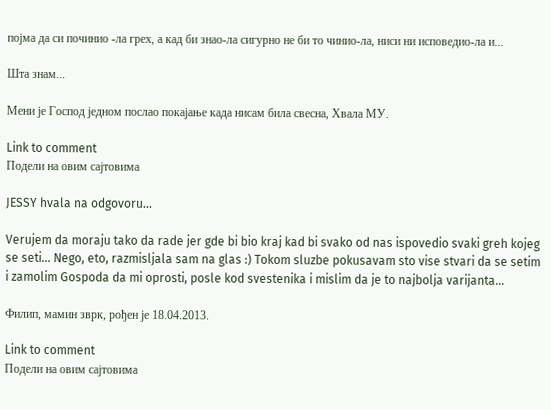појма да си починио -ла грех, а кад би знао-ла сигурно не би то чинио-ла, ниси ни исповедио-ла и...

Шта знам...

Мени је Господ једном послао покајање када нисам била свесна, Хвала МУ.

Link to comment
Подели на овим сајтовима

JESSY hvala na odgovoru...

Verujem da moraju tako da rade jer gde bi bio kraj kad bi svako od nas ispovedio svaki greh kojeg se seti... Nego, eto, razmisljala sam na glas :) Tokom sluzbe pokusavam sto vise stvari da se setim i zamolim Gospoda da mi oprosti, posle kod svestenika i mislim da je to najbolja varijanta...

Филип, мамин зврк, рођен је 18.04.2013.

Link to comment
Подели на овим сајтовима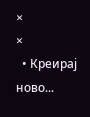×
×
  • Креирај ново...